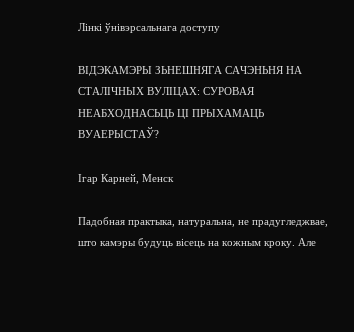Лінкі ўнівэрсальнага доступу

ВІДЭКАМЭРЫ ЗЬНЕШНЯГА САЧЭНЬНЯ НА СТАЛІЧНЫХ ВУЛІЦАХ: СУРОВАЯ НЕАБХОДНАСЬЦЬ ЦІ ПРЫХАМАЦЬ ВУАЕРЫСТАЎ?

Ігар Карней, Менск

Падобная практыка, натуральна, не прадугледжвае, што камэры будуць вісець на кожным кроку. Але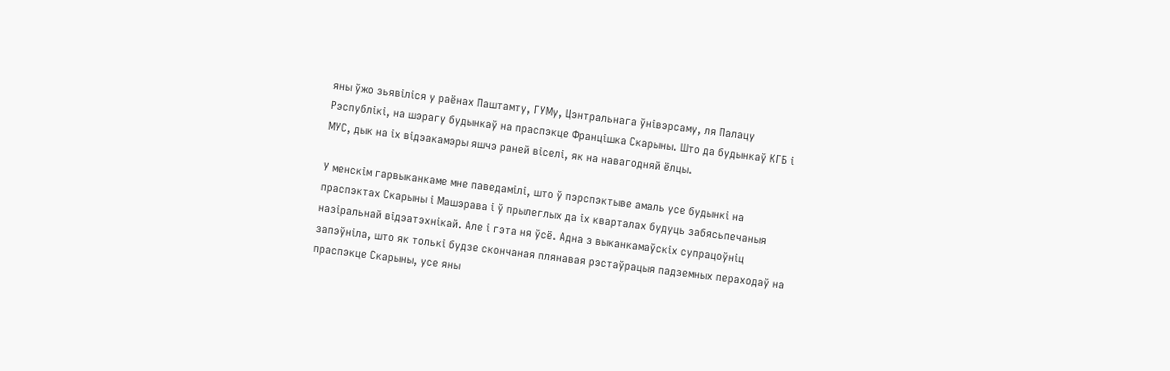яны ўжо зьявіліся у раёнах Паштамту, ГУМу, Цэнтральнага ўнівэрсаму, ля Палацу Рэспублікі, на шэрагу будынкаў на праспэкце Францішка Скарыны. Што да будынкаў КГБ і МУС, дык на іх відэакамэры яшчэ раней віселі, як на навагодняй ёлцы.

У менскім гарвыканкаме мне паведамілі, што ў пэрспэктыве амаль усе будынкі на праспэктах Скарыны і Машэрава і ў прылеглых да іх кварталах будуць забясьпечаныя назіральнай відэатэхнікай. Але і гэта ня ўсё. Адна з выканкамаўскіх супрацоўніц запэўніла, што як толькі будзе скончаная плянавая рэстаўрацыя падземных пераходаў на праспэкце Скарыны, усе яны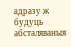адразу ж будуць абсталяваныя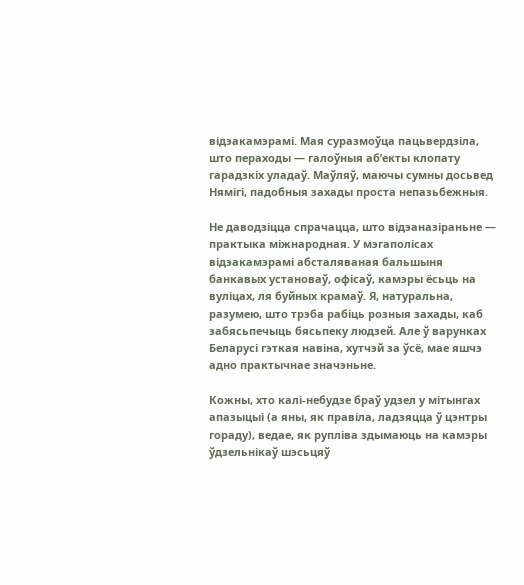відэакамэрамі. Мая суразмоўца пацьвердзіла, што пераходы — галоўныя аб’екты клопату гарадзкіх уладаў. Маўляў, маючы сумны досьвед Нямігі, падобныя захады проста непазьбежныя.

Не даводзіцца спрачацца, што відэаназіраньне — практыка міжнародная. У мэгаполісах відэакамэрамі абсталяваная бальшыня банкавых установаў, офісаў, камэры ёсьць на вуліцах, ля буйных крамаў. Я, натуральна, разумею, што трэба рабіць розныя захады, каб забясьпечыць бясьпеку людзей. Але ў варунках Беларусі гэткая навіна, хутчэй за ўсё, мае яшчэ адно практычнае значэньне.

Кожны, хто калі-небудзе браў удзел у мітынгах апазыцыі (а яны, як правіла, ладзяцца ў цэнтры гораду), ведае, як рупліва здымаюць на камэры ўдзельнікаў шэсьцяў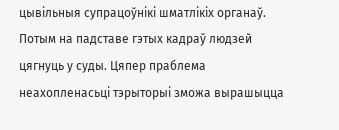цывільныя супрацоўнікі шматлікіх органаў. Потым на падставе гэтых кадраў людзей цягнуць у суды. Цяпер праблема неахопленасьці тэрыторыі зможа вырашыцца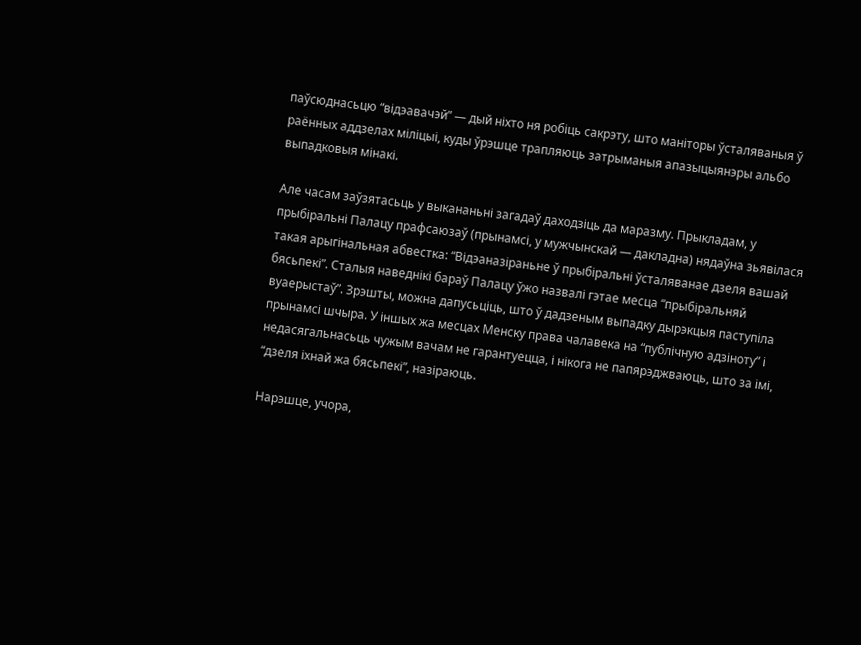паўсюднасьцю “відэавачэй” — дый ніхто ня робіць сакрэту, што маніторы ўсталяваныя ў раённых аддзелах міліцыі, куды ўрэшце трапляюць затрыманыя апазыцыянэры альбо выпадковыя мінакі.

Але часам заўзятасьць у выкананьні загадаў даходзіць да маразму. Прыкладам, у прыбіральні Палацу прафсаюзаў (прынамсі, у мужчынскай — дакладна) нядаўна зьявілася такая арыгінальная абвестка: “Відэаназіраньне ў прыбіральні ўсталяванае дзеля вашай бясьпекі”. Сталыя наведнікі бараў Палацу ўжо назвалі гэтае месца “прыбіральняй вуаерыстаў”. Зрэшты, можна дапусьціць, што ў дадзеным выпадку дырэкцыя паступіла прынамсі шчыра. У іншых жа месцах Менску права чалавека на “публічную адзіноту” і недасягальнасьць чужым вачам не гарантуецца, і нікога не папярэджваюць, што за імі, “дзеля іхнай жа бясьпекі”, назіраюць.

Нарэшце, учора,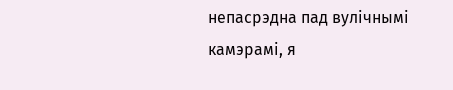непасрэдна пад вулічнымі камэрамі, я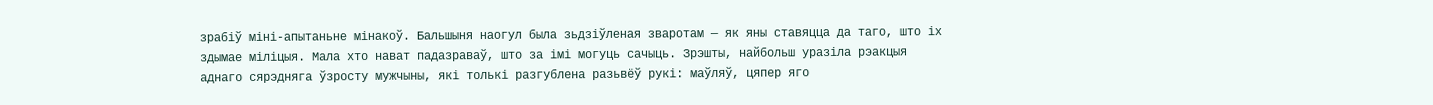зрабіў міні-апытаньне мінакоў. Бальшыня наогул была зьдзіўленая зваротам — як яны ставяцца да таго, што іх здымае міліцыя. Мала хто нават падазраваў, што за імі могуць сачыць. Зрэшты, найбольш уразіла рэакцыя аднаго сярэдняга ўзросту мужчыны, які толькі разгублена разьвёў рукі: маўляў, цяпер яго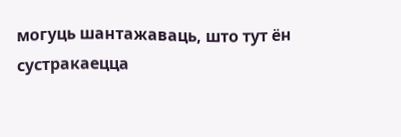могуць шантажаваць, што тут ён сустракаецца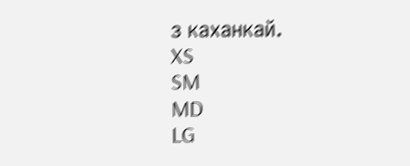з каханкай.
XS
SM
MD
LG